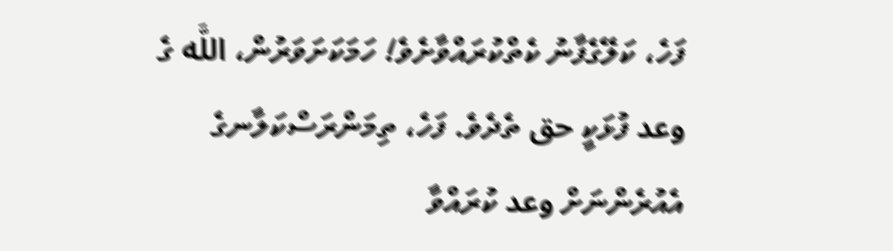ފަހެ، ކަލޭގެފާނު ކެތްކުރައްވާށެވެ! ހަމަކަށަވަރުން، اللَّه ގެ وعد ފުޅަކީ حق ތެދެވެ. ފަހެ، ތިމަންރަސްކަލާނގެ އެއުރެންނަށް وعد ކުރައްވާ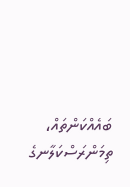ބައެއްކަންތައް، ތިމަންރަސްކަލާނގެ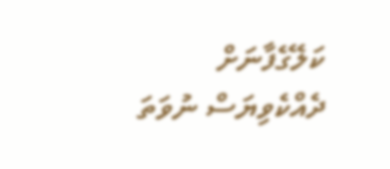ކަލޭގެފާނަށް ދެއްކެވިޔަސް ނުވަތަ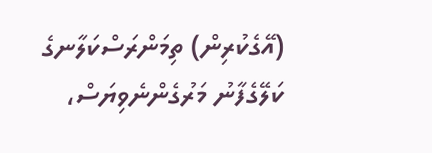(އޭގެކުރިން) ތިމަންރަސްކަލާނގެ ކަލޭގެފާނު މަރުގެންނެވިޔަސް،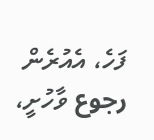ފަހެ، އެއުރެން رجوع ވާހުށީ،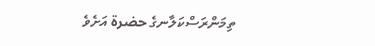ތިމަންރަސްކަލާނގެ حضرة އަށެވެ